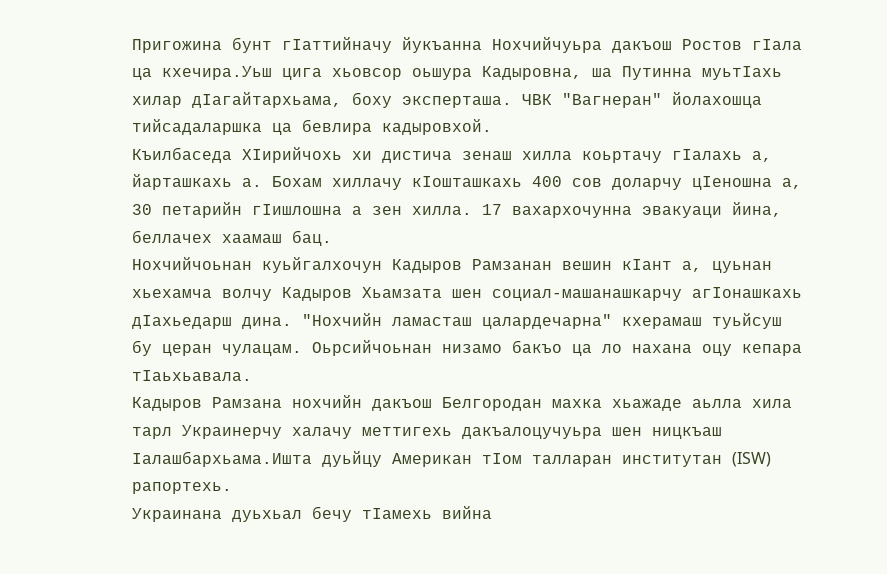Пригожина бунт гIаттийначу йукъанна Нохчийчуьра дакъош Ростов гIала ца кхечира.Уьш цига хьовсор оьшура Кадыровна, ша Путинна муьтIахь хилар дIагайтархьама, боху эксперташа. ЧВК "Вагнеран" йолахошца тийсадаларшка ца бевлира кадыровхой.
Къилбаседа ХIирийчохь хи дистича зенаш хилла коьртачу гIалахь а, йарташкахь а. Бохам хиллачу кIошташкахь 400 сов доларчу цIеношна а, 30 петарийн гIишлошна а зен хилла. 17 вахархочунна эвакуаци йина, беллачех хаамаш бац.
Нохчийчоьнан куьйгалхочун Кадыров Рамзанан вешин кIант а, цуьнан хьехамча волчу Кадыров Хьамзата шен социал-машанашкарчу агIонашкахь дIахьедарш дина. "Нохчийн ламасташ цалардечарна" кхерамаш туьйсуш бу церан чулацам. Оьрсийчоьнан низамо бакъо ца ло нахана оцу кепара тIаьхьавала.
Кадыров Рамзана нохчийн дакъош Белгородан махка хьажаде аьлла хила тарл Украинерчу халачу меттигехь дакъалоцучуьра шен ницкъаш Iалашбархьама.Ишта дуьйцу Американ тIом талларан институтан (ISW) рапортехь.
Украинана дуьхьал бечу тIамехь вийна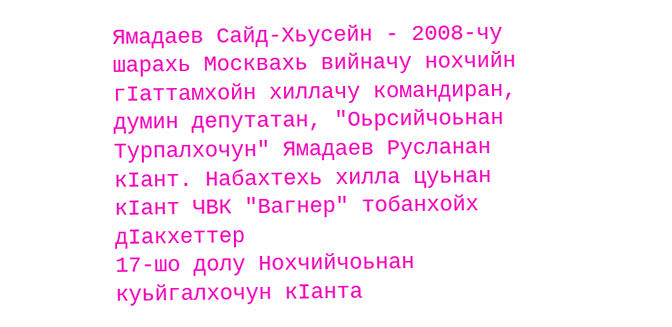Ямадаев Сайд-Хьусейн - 2008-чу шарахь Москвахь вийначу нохчийн гIаттамхойн хиллачу командиран, думин депутатан, "Оьрсийчоьнан Турпалхочун" Ямадаев Русланан кIант. Набахтехь хилла цуьнан кIант ЧВК "Вагнер" тобанхойх дIакхеттер
17-шо долу Нохчийчоьнан куьйгалхочун кIанта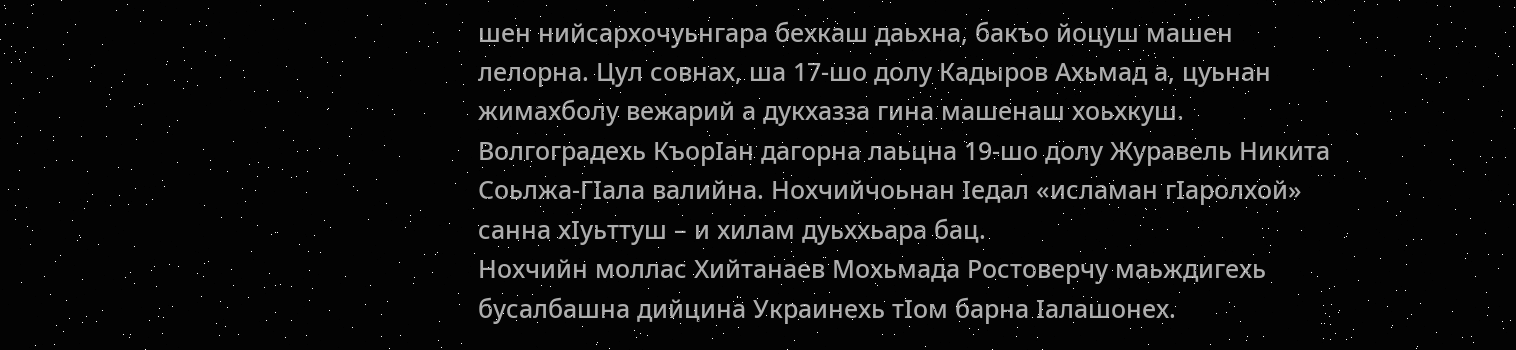шен нийсархочуьнгара бехкаш даьхна, бакъо йоцуш машен лелорна. Цул совнах, ша 17-шо долу Кадыров Ахьмад а, цуьнан жимахболу вежарий а дукхазза гина машенаш хоьхкуш.
Волгоградехь КъорIан дагорна лаьцна 19-шо долу Журавель Никита Соьлжа-ГIала валийна. Нохчийчоьнан Iедал «исламан гIаролхой» санна хIуьттуш – и хилам дуьххьара бац.
Нохчийн моллас Хийтанаев Мохьмада Ростоверчу маьждигехь бусалбашна дийцина Украинехь тIом барна Iалашонех.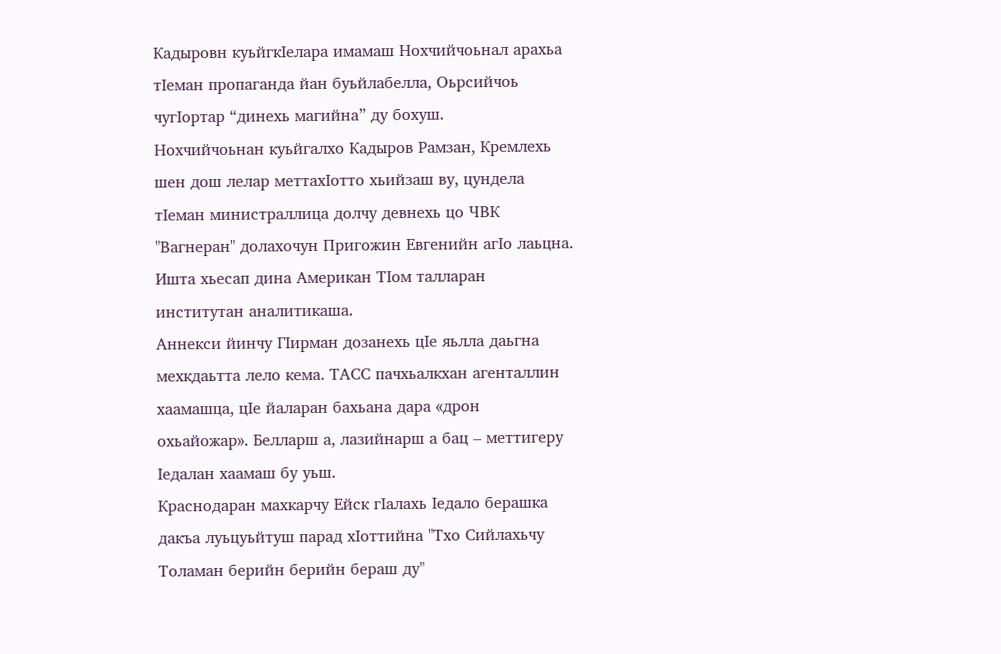Кадыровн куьйгкIелара имамаш Нохчийчоьнал арахьа тIеман пропаганда йан буьйлабелла, Оьрсийчоь чугIортар “динехь магийна” ду бохуш.
Нохчийчоьнан куьйгалхо Кадыров Рамзан, Кремлехь шен дош лелар меттахIотто хьийзаш ву, цундела тIеман министраллица долчу девнехь цо ЧВК "Вагнеран" долахочун Пригожин Евгенийн агIо лаьцна. Ишта хьесап дина Американ ТIом талларан институтан аналитикаша.
Аннекси йинчу ГIирман дозанехь цIе яьлла даьгна мехкдаьтта лело кема. ТАСС пачхьалкхан агенталлин хаамашца, цIе йаларан бахьана дара «дрон охьайожар». Белларш а, лазийнарш а бац – меттигеру Iедалан хаамаш бу уьш.
Краснодаран махкарчу Ейск гIалахь Iедало берашка дакъа луьцуьйтуш парад хIоттийна "Тхо Сийлахьчу Толаман берийн берийн бераш ду"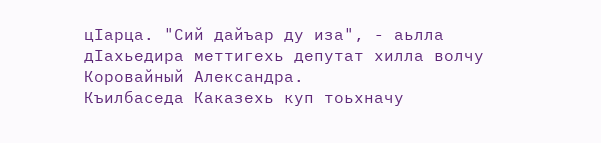цIарца. "Сий дайъар ду иза", - аьлла дIахьедира меттигехь депутат хилла волчу Коровайный Александра.
Къилбаседа Каказехь куп тоьхначу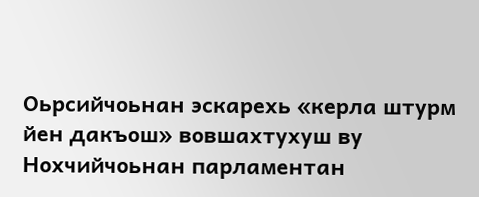Оьрсийчоьнан эскарехь «керла штурм йен дакъош» вовшахтухуш ву Нохчийчоьнан парламентан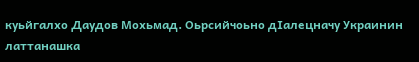куьйгалхо Даудов Мохьмад. Оьрсийчоьно дIалецначу Украинин латтанашка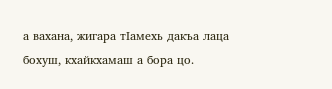а вахана, жигара тIамехь дакъа лаца бохуш, кхайкхамаш а бора цо.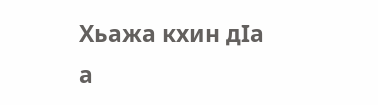Хьажа кхин дIа а